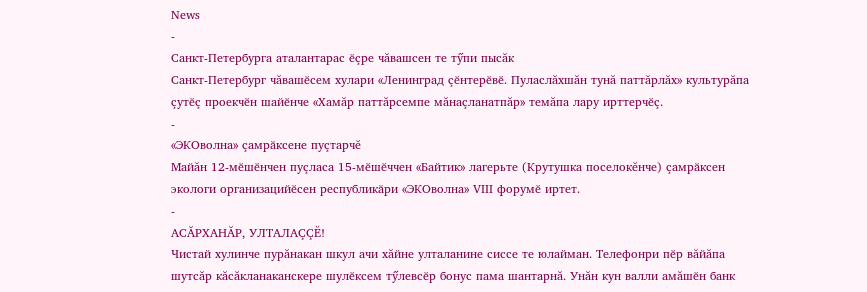News
-
Санкт-Петербурга аталантарас ӗçре чăвашсен те тӳпи пысăк
Санкт-Петербург чăвашӗсем хулари «Ленинград çӗнтерӗвӗ. Пуласлăхшăн тунă паттăрлăх» культурăпа çутӗç проекчӗн шайӗнче «Хамăр паттăрсемпе мăнаçланатпăр» темăпа лару ирттерчӗç.
-
«ЭКОволна» çамрӑксене пуçтарчĕ
Майăн 12-мӗшӗнчен пуçласа 15-мӗшӗччен «Байтик» лагерьте (Крутушка поселокĕнче) çамрӑксен экологи организацийӗсен республикӑри «ЭКОволна» VIII форумӗ иртет.
-
АСĂРХАНĂР, УЛТАЛАÇÇӖ!
Чистай хулинче пурăнакан шкул ачи хăйне улталанине сиссе те юлайман. Телефонри пӗр вăйăпа шутсăр кăсăкланаканскере шулӗксем тӳлевсӗр бонус пама шантарнă. Унăн кун валли амăшӗн банк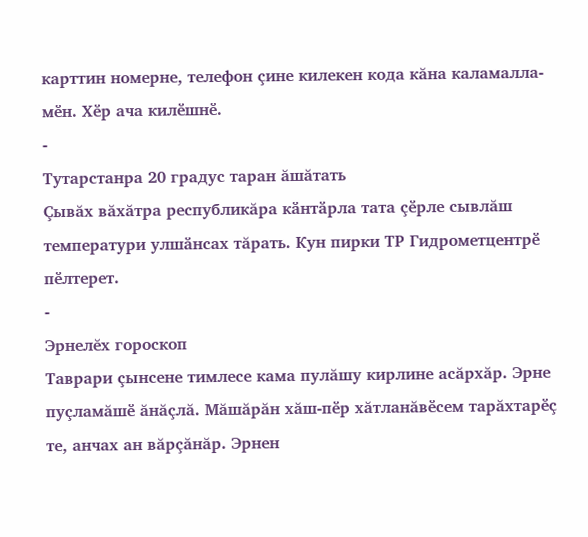карттин номерне, телефон çине килекен кода кăна каламалла-мӗн. Хӗр ача килӗшнӗ.
-
Тутарстанра 20 градус таран ăшăтать
Çывăх вăхăтра республикăра кӑнтӑрла тата çӗрле сывлăш температури улшӑнсах тăрать. Кун пирки ТР Гидрометцентрӗ пӗлтерет.
-
Эрнелĕх гороскоп
Таврари çынсене тимлесе кама пулăшу кирлине асăрхăр. Эрне пуçламăшӗ ăнăçлă. Мăшăрăн хăш-пӗр хăтланăвӗсем тарăхтарӗç те, анчах ан вăрçăнăр. Эрнен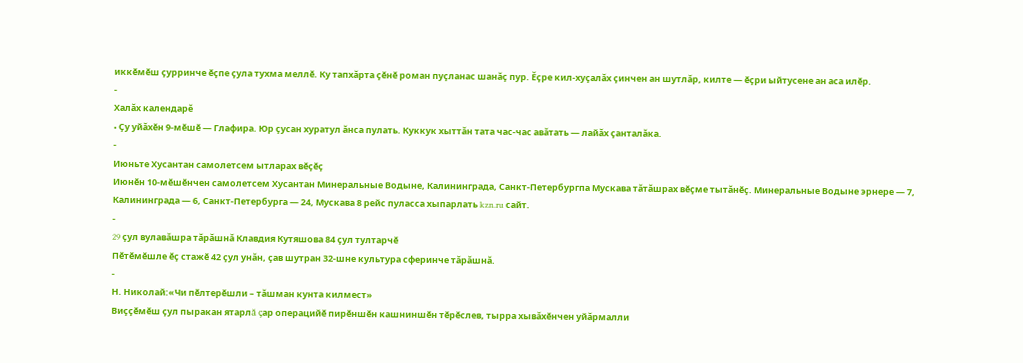иккӗмӗш çурринче ӗçпе çула тухма меллӗ. Ку тапхăрта çӗнӗ роман пуçланас шанăç пур. Ӗçре кил-хуçалăх çинчен ан шутлăр, килте — ӗçри ыйтусене ан аса илӗр.
-
Халăх календарĕ
• Çу уйăхӗн 9-мӗшӗ — Глафира. Юр çусан хуратул ăнса пулать. Куккук хыттăн тата час-час авăтать — лайăх çанталăка.
-
Июньте Хусантан самолетсем ытларах вӗçӗç
Июнӗн 10-мӗшӗнчен самолетсем Хусантан Минеральные Водыне, Калининграда, Санкт-Петербургпа Мускава тăтăшрах вӗçме тытăнӗç. Минеральные Водыне эрнере — 7, Калининграда — 6, Санкт-Петербурга — 24, Мускава 8 рейс пуласса хыпарлать kzn.ru сайт.
-
29 çул вулавăшра тăрăшнă Клавдия Кутяшова 84 çул тултарчӗ
Пӗтӗмӗшле ӗç стажӗ 42 çул унăн, çав шутран 32-шне культура сферинче тăрăшнă.
-
Н. Николай:«Чи пӗлтерӗшли – тăшман кунта килмест»
Виççӗмӗш çул пыракан ятарлă çар операцийӗ пирӗншӗн кашниншӗн тӗрӗслев, тырра хывăхӗнчен уйăрмалли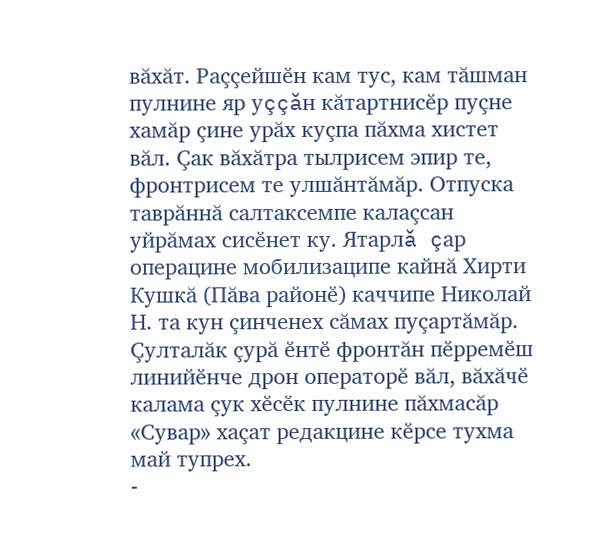вăхăт. Раççейшӗн кам тус, кам тăшман пулнине яр уççăн кăтартнисӗр пуçне хамăр çине урăх куçпа пăхма хистет вăл. Çак вăхăтра тылрисем эпир те, фронтрисем те улшăнтăмăр. Отпуска таврăннă салтаксемпе калаçсан уйрăмах сисӗнет ку. Ятарлă çар операцине мобилизаципе кайнă Хирти Кушкă (Пăва районӗ) каччипе Николай Н. та кун çинченех сăмах пуçартăмăр. Çулталăк çурă ӗнтӗ фронтăн пӗрремӗш линийӗнче дрон операторӗ вăл, вăхăчӗ калама çук хӗсӗк пулнине пăхмасăр «Сувар» хаçат редакцине кӗрсе тухма май тупрех.
-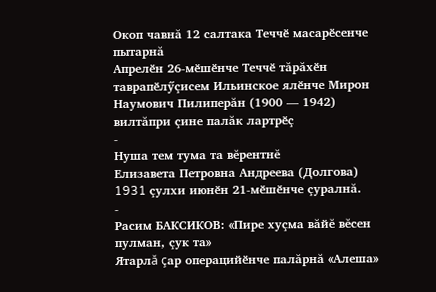Окоп чавнă 12 салтака Теччӗ масарӗсенче пытарнă
Апрелӗн 26-мӗшӗнче Теччӗ тăрăхӗн таврапӗлӳçисем Ильинское ялӗнче Мирон Наумович Пилиперăн (1900 — 1942) вилтăпри çине палăк лартрӗç
-
Нуша тем тума та вĕрентнĕ
Елизавета Петровна Андреева (Долгова) 1931 çулхи июнӗн 21-мӗшӗнче çуралнă.
-
Расим БАКСИКОВ: «Пире хуçма вăйĕ вĕсен пулман, çук та»
Ятарлă çар операцийӗнче палăрнă «Алеша»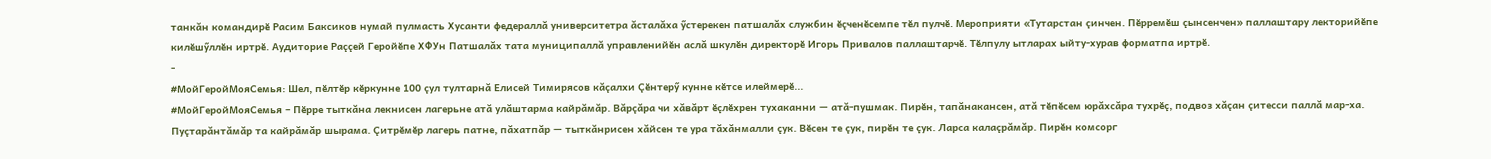танкăн командирӗ Расим Баксиков нумай пулмасть Хусанти федераллă университетра ăсталăха ӳстерекен патшалăх службин ӗçченӗсемпе тӗл пулчӗ. Мероприяти «Тутарстан çинчен. Пӗрремӗш çынсенчен» паллаштару лекторийӗпе килӗшӳллӗн иртрӗ. Аудиторие Раççей Геройӗпе ХФУн Патшалăх тата муниципаллă управленийӗн аслă шкулӗн директорӗ Игорь Привалов паллаштарчӗ. Тӗлпулу ытларах ыйту-хурав форматпа иртрӗ.
-
#МойГеройМояСемья: Шел, пӗлтӗр кӗркунне 100 çул тултарнă Елисей Тимирясов кăçалхи Çӗнтерӳ кунне кӗтсе илеймерӗ...
#МойГеройМояСемья – Пӗрре тыткăна лекнисен лагерьне атă улăштарма кайрăмăр. Вăрçăра чи хăвăрт ӗçлӗхрен тухаканни — атă-пушмак. Пирӗн, тапăнакансен, атă тӗпӗсем юрăхсăра тухрӗç, подвоз хăçан çитесси паллă мар-ха. Пуçтарăнтăмăр та кайрăмăр шырама. Çитрӗмӗр лагерь патне, пăхатпăр — тыткăнрисен хăйсен те ура тăхăнмалли çук. Вӗсен те çук, пирӗн те çук. Ларса калаçрăмăр. Пирӗн комсорг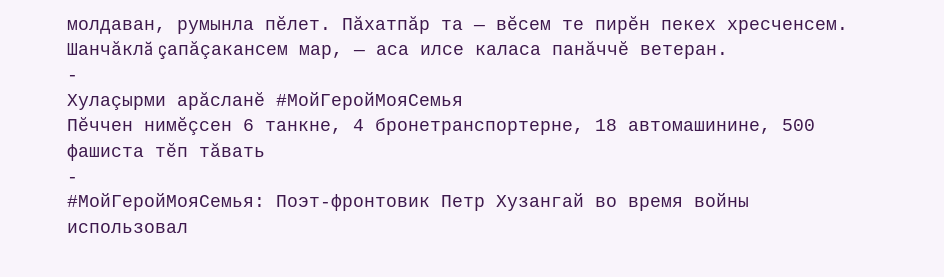молдаван, румынла пӗлет. Пăхатпăр та — вӗсем те пирӗн пекех хресченсем. Шанчăклă çапăçакансем мар, — аса илсе каласа панăччӗ ветеран.
-
Хулаçырми арăсланĕ #МойГеройМояСемья
Пӗччен нимӗçсен 6 танкне, 4 бронетранспортерне, 18 автомашинине, 500 фашиста тӗп тăвать
-
#МойГеройМояСемья: Поэт-фронтовик Петр Хузангай во время войны использовал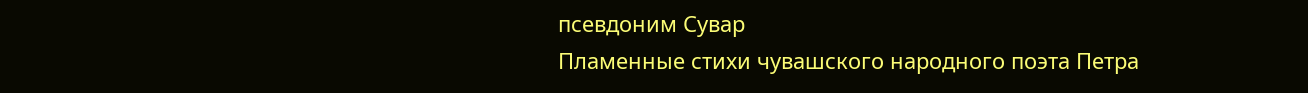псевдоним Сувар
Пламенные стихи чувашского народного поэта Петра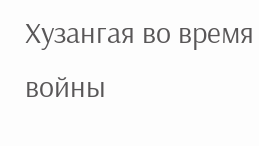Хузангая во время войны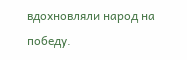вдохновляли народ на победу.